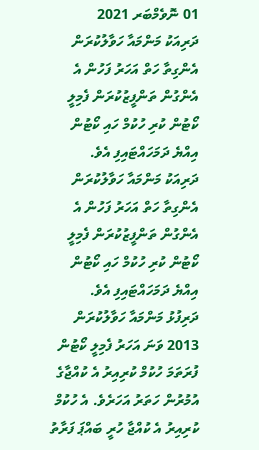01 ނޮވެމްބަރ 2021
ދަރިއަކު މަންމައާ ހަވާލުކުރަން އެންގިތާ ހަތް އަހަރު ފަހުން އެ އެންގުން ތަންފީޒުކުރަން ފެމިލީ ކޯޓުން ކުރި ހުކުމް ހައި ކޯޓުން އިއްޔެ ދަމަހައްޓައިފި އެވެ.
ދަރިއަކު މަންމައާ ހަވާލުކުރަން އެންގިތާ ހަތް އަހަރު ފަހުން އެ އެންގުން ތަންފީޒުކުރަން ފެމިލީ ކޯޓުން ކުރި ހުކުމް ހައި ކޯޓުން އިއްޔެ ދަމަހައްޓައިފި އެވެ.
ދަރިފުޅު މަންމައާ ހަވާލުކުރަން 2013 ވަނަ އަހަރު ފެމިލީ ކޯޓުން ފުރަތަމަ ހުކުމް ކުރިއިރު އެ ކުއްޖާގެ އުމުރުން ހަތަރު އަހަރެވެ. އެ ހުކުމް ކުރިއިރު އެ ކުއްޖާ ހުރީ ބައްޕަ ފަރާތު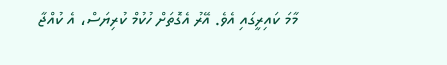މާމަ ކައިރީގައި އެވެ. އޭރު އެގޮތަށް ހުކުމް ކުރިޔަސް، އެ ކުއްޖާ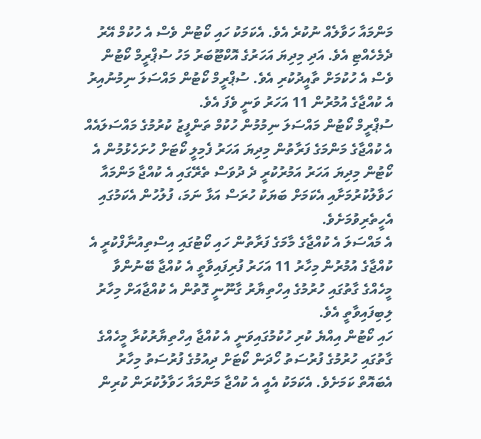މަންމައާ ހަވާލެއް ނުކުރެ އެވެ. އެކަމަކު ހައި ކޯޓުން ވެސް އެ ހުކުމް އޭރު ދެމެހެއްޓި އެވެ. އަދި މިދިޔަ އަހަރުގެ އޮކްޓޫބަރު މަހު ސުޕްރީމް ކޯޓުން ވެސް އެ ހުކުމަށް ތާއީދުކުރި އެވެ. ސުޕްރީމް ކޯޓުން މައްސަލަ ނިމުނުއިރު އެ ކުއްޖާގެ އުމުރުން 11 އަހަރު ވަނީ ވެފަ އެވެ.
ސުޕްރީމް ކޯޓުން މައްސަލަ ނިމުމުން ހުކުމް ތަންފީޒު ކުރުމުގެ މައްސަލައެއް އެ ކުއްޖާގެ މަންމަގެ ފަރާތުން މިދިޔަ އަހަރު ފެމިލީ ކޯޓަށް ހުށަހެޅުމުން އެ ކޯޓުން މިދިޔަ އަހަރު އަމުރުކުރީ ދެ ދުވަސް ތެރޭގައި އެ ކުއްޖާ މަންމައާ ހަވާލުކުރުމަށާއި އެކަމަށް ބަޔަކު ހުރަސް އަޅާ ނަމަ، ފުލުހުން އެކަމުގައި އެހީތެރިވުމަށެވެ.
އެ މައްސަލަ އެ ކުއްޖާގެ މާމަގެ ފަރާތުން ހައި ކޯޓުގައި އިސްތިއުނާފްކުރީ އެ ކުއްޖާގެ އުމުރުން މިހާރު 11 އަހަރު ފުރިފައިވާތީ އެ ކުއްޖާ ބޭނުންވާ މީހެއްގެ ގާތުގައި ހުރުމުގެ އިހްތިޔާރު ގާނޫނީ ގޮތުން އެ ކުއްޖާއަށް މިހާރު ލިބިފައިވާތީ އެވެ.
ހައި ކޯޓުން އިއްޔެ ކުރި ހުކުމުގައިވަނީ އެ ކުއްޖާ އިހްތިޔާރުކުރާ މީހެއްގެ ގާތުގައި ހުރުމުގެ ފުރުސަތު ހޯދަން ކޯޓަށް ދިއުމުގެ ފުރުސަތު މިހާރު އެބައޮތް ކަމަށެވެ. އެކަމަކު އެއީ އެ ކުއްޖާ މަންމައާ ހަވާލުކުރަން ކުރިން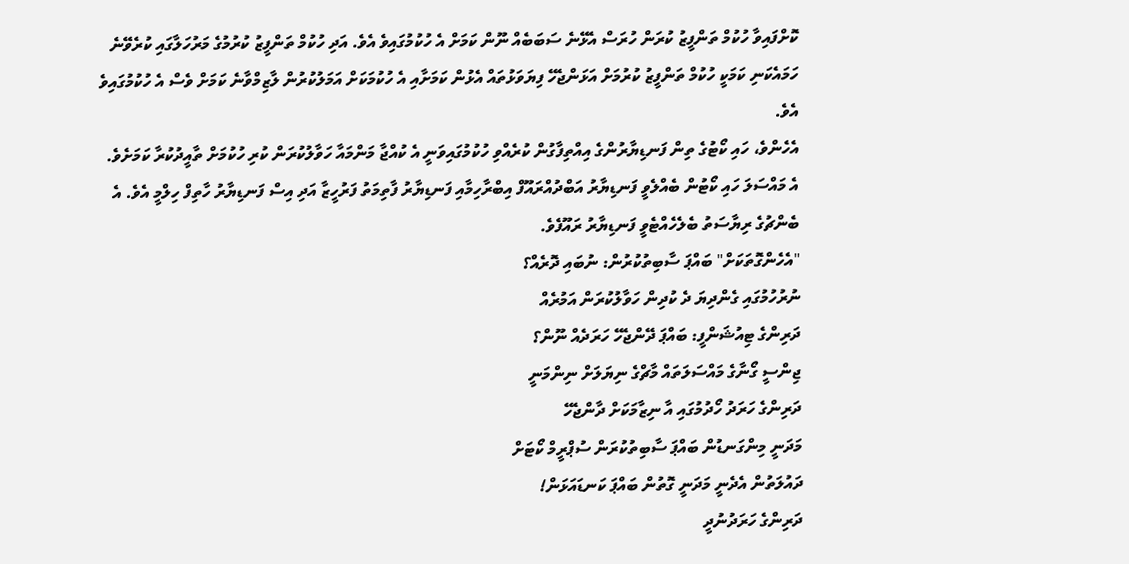ކޮށްފައިވާ ހުކުމް ތަންފީޒު ކުރަން ހުރަސް އެޅޭނެ ސަބަބެއް ނޫން ކަމަށް އެ ހުކުމުގައިވެ އެވެ. އަދި ހުކުމް ތަންފީޒު ކުރުމުގެ މަރުހަލާގައި ކުރެވޭނެ ހަމައެކަނި ކަމަކީ ހުކުމް ތަންފީޒު ކުރުމަށް އަޅަންޖެހޭ ފިޔަވަޅުތައް އެޅުން ކަމަށާއި އެ ހުކުމަކަށް އަމަލުކުރުން ލާޒިމްވާނެ ކަމަށް ވެސް އެ ހުކުމުގައިވެ އެވެ.
އެހެންވެ، ހައި ކޯޓުގެ ތިން ފަނޑިޔާރުންގެ އިއްތިފާގުން ކުރެއްވި ހުކުމުގައިވަނީ އެ ކުއްޖާ މަންމައާ ހަވާލުކުރަން ކުރި ހުކުމަށް ތާއީދުކުރާ ކަމަށެވެ.
އެ މައްސަލަ ހައި ކޯޓުން ބެއްލެވީ ފަނޑިޔާރު އަބްދުއްރައޫފް އިބްރާހިމާއި ފަނޑިޔާރު ފާތިމަތު ފަރުހީޒާ އަދި އިސް ފަނޑިޔާރު ހާތިފް ހިލްމީ އެވެ. އެ ބެންޗުގެ ރިޔާސަތު ބެލެހެއްޓެވީ ފަނޑިޔާރު ރައޫފެވެ.
"އެހެންގޮތަކަށް" ބައްޕަ ސާބިތުކުރުން: ނުބައި ދޮރެއް؟
ނުރުހުމުގައި ގެންދިޔަ ދެ ކުދިން ހަވާލުކުރަން އަމުރެއް
ދަރިންގެ ޓިއުޝަންފީ: ބައްޕަ ދޭންޖެހޭ ހަރަދެއް ނޫން؟
ޖިންސީ ގޯނާގެ މައްސަލަތައް މާޗްގެ ނިޔަލަށް ނިންމަނީ
ދަރިންގެ ހަރަދު ހޯދުމުގައި އާ ނިޒާމަކަށް ދާންޖެހޭ
މަދަނީ މިންގަނޑުން ބައްޕަ ސާބިތުކުރަން ސުޕްރީމް ކޯޓަށް
ދައުލަތުން އެދެނީ މަދަނީ ގޮތުން ބައްޕަ ކަނޑައަޅަން!
ދަރިންގެ ހަރަދުނުދީ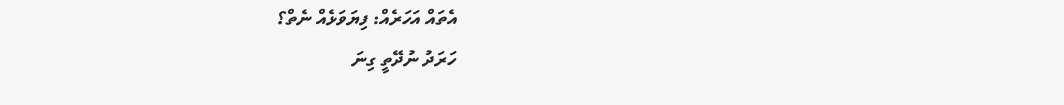އެތައް އަހަރެއް: ފިޔަވަޅެއް ނެތް؟
ހަރަދު ނުދޭތީ ގިނަ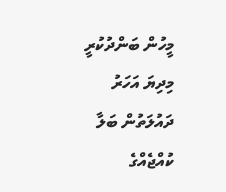މީހުން ބަންދުކުރީ މިދިޔަ އަހަރު
ދައުލަތުން ބަލާ ކުއްޖެއްގެ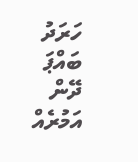ހަރަދު ބައްޕަ ދޭން އަމުރެއް